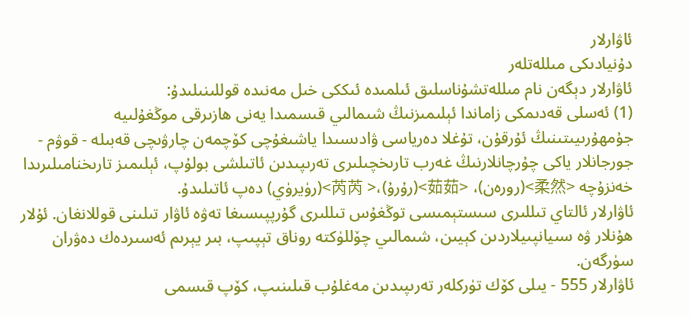ئاۋارلار
دۇنيادىكى مىللەتلەر
ئاۋارلار دېگەن نام مىللەتشۇناسلىق ئىلمىدە ئىككى خىل مەنىدە قوللىنىلىدۇ:
(1) ئەسلى قەدىمكى زاماندا ئېلىمىزنىڭ شىمالىي قىسمىدا يەنى ھازىرقى موڭغۇلىيە جۇمھۇرىيىتىنىڭ ئۇرقۇن، تۇغلا دەرياسى ۋادىسىدا ياشىغۇچى كۆچمەن چارۋىچى قەبىلە - قوۋم - جورجانلار ياكى چۇرچانلارنىڭ غەرب تارىخچىلىرى تەرىپىدىن ئاتىلشى بولۇپ، ئېلىمىز تارىخنامىلىرىدا خەنزۇچە <柔然>(رورەن)، <茹茹>(رۇرۇ)،< 芮芮>(رۈيرۈي) دەپ ئاتىلىدۇ.
ئاۋارلار ئالتاي تىللىرى سىستېمىسى توڭغۇس تىللىرى گۇرپپىسىغا تەۋە ئاۋار تىلىنى قوللانغان. ئۇلار ھۇنلار ۋە سىيانپىيلاردىن كېيىن، شىمالىي چۆللۈكتە روناق تېپىپ، بىر يېرىم ئەسىردەك دەۋران سۈرگەن.
ئاۋارلار 555 - يىلى كۆك تۈركلەر تەرىپىدىن مەغلۇب قىلىنىپ، كۆپ قىسمى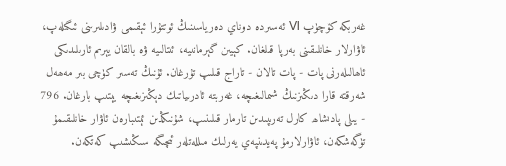غەربكە كۆچۈپ Ⅵ ئەسىردە دوناي دەرياسىنىڭ ئوتتۇرا ئېقىمى ۋادىلىرىنى ئىگىلەپ، ئاۋارلار خانلىقىنى بەرپا قىلغان. كېيىن گېرمانىيە، ئىتالىيە ۋە بالقان يېرىم ئارىلىدىكى ئاھالىلەرنى پات - پات تالان - تاراج قىلىپ تۇرغان. ئۇنىڭ تەسىر كۈچى بىر مەھەل شەرقتە قارا دىڭىزنىڭ شىمالىغىچە، غەربتە ئادرىياتىك دېڭىزىغىچە يېتىپ بارغان. 796 - يىلى پادىشاھ كارل تەرىپىدىن تارمار قىلىنىپ، شۇنىڭدىن ئېتىبارەن ئاۋار خانلىقىمۇ تۈگەشكەن، ئاۋارلارمۇ پەيدىنپەي يەرلىك مىللەتلەر ئىچىگە سىڭىشىپ كەتكەن.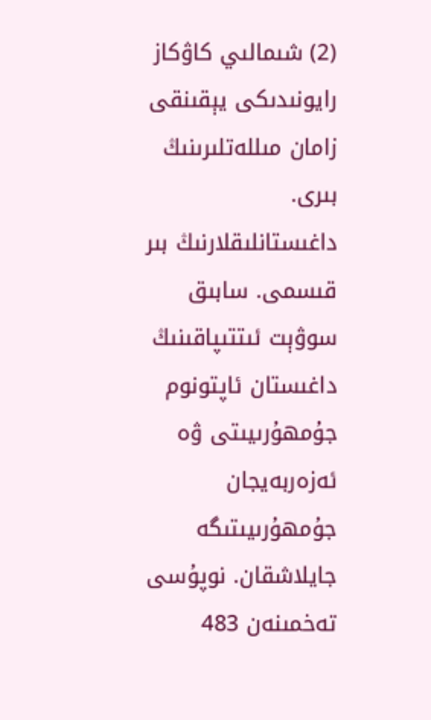(2) شىمالىي كاۋكاز رايونىدىكى يېقىنقى زامان مىللەتلىرىنىڭ بىرى. داغىستانلىقلارنىڭ بىر قىسمى. سابىق سوۋېت ئىتتىپاقىنىڭ داغىستان ئاپتونوم جۇمھۇرىيىتى ۋە ئەزەربەيجان جۇمھۇرىيىتىگە جايلاشقان. نوپۇسى تەخمىنەن 483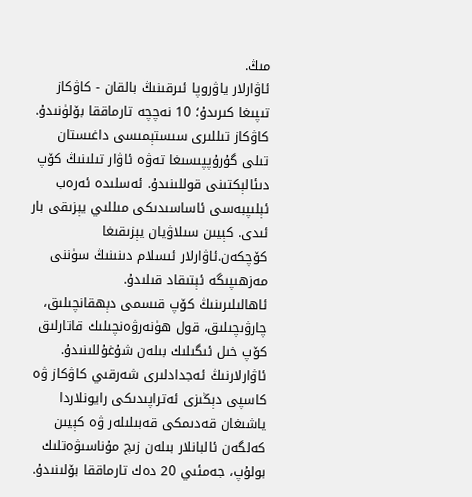مىڭ.
ئاۋارلار ياۋروپا ئىرقىنىڭ بالقان - كاۋكاز تىپىغا كىرىدۇ؛ 10 نەچچە تارماققا بۆلۈنىدۇ. كاۋكاز تىللىرى سىستېمىسى داغىستان تىلى گۇرۇپپىسىغا تەۋە ئاۋار تىلىنىڭ كۆپ دىئالېكتىنى قوللىنىدۇ. ئەسلىدە ئەرەب ئېلىپبەسى ئاساسىدىكى مىللىي يېزىقى بار ئىدى. كېيىن سىلاۋيان يېزىقىغا كۆچكەن.ئاۋارلار ئىسلام دىنىنىڭ سۈننى مەزھىپىگە ئېتىقاد قىلىدۇ.
ئاھالىلىرىنىڭ كۆپ قىسمى دېھقانچىلىق، چارۋىچىلىق، قول ھۈنەرۋەنچىلىك قاتارلىق كۆپ خىل ئىگىلىك بىلەن شۇغۇللىنىدۇ.
ئاۋارلارنىڭ ئەجدادلىرى شەرقىي كاۋكاز ۋە كاسپى دېڭىزى ئەتراپىدىكى رايونلاردا ياشىغان قەدىمكى قەبىلىلەر ۋە كېيىن كەلگەن ئالبانلار بىلەن زىچ مۇناسىۋەتلىك بولۇپ، جەمئىي 20 دەك تارماققا بۆلىنىدۇ.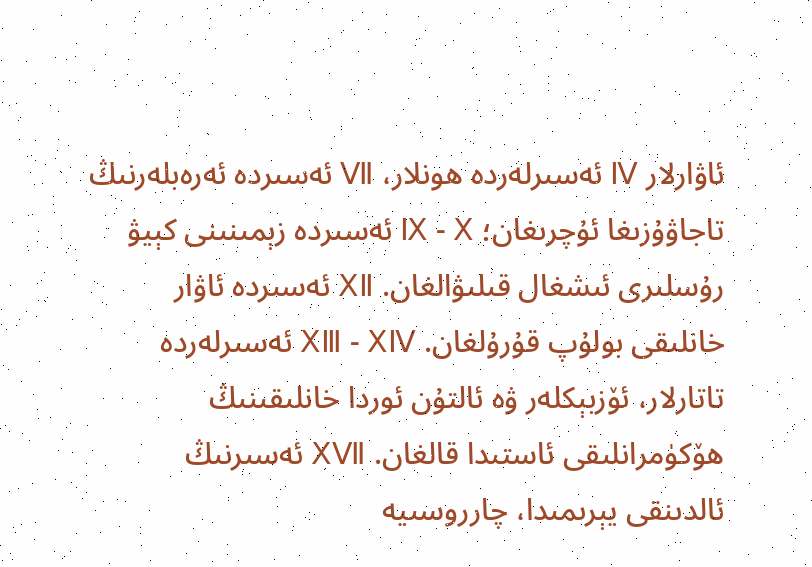ئاۋارلار Ⅳ ئەسىرلەردە ھونلار، Ⅶ ئەسىردە ئەرەبلەرنىڭ تاجاۋۇزىغا ئۇچرىغان؛ Ⅸ - Ⅹ ئەسىردە زېمىنىنى كېيۋ رۇسلىرى ئىشغال قىلىۋالغان. ⅩⅡ ئەسىردە ئاۋار خانلىقى بولۇپ قۇرۇلغان. ⅩⅢ - ⅩⅣ ئەسىرلەردە تاتارلار، ئۆزبېكلەر ۋە ئالتۇن ئوردا خانلىقىنىڭ ھۆكۈمرانلىقى ئاستىدا قالغان. ⅩⅦ ئەسىرنىڭ ئالدىنقى يېرىمىدا، چارروسىيە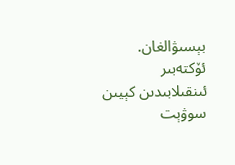بېسىۋالغان. ئۆكتەبىر ئىنقىلابىدىن كېيىن سوۋېت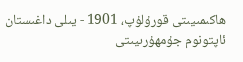ھاكىمىيىتى قورۇلۇپ، 1901 - يىلى داغىستان ئاپتونوم جۇمھۇرىيىتى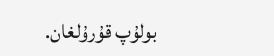بولۇپ قۇرۇلغان.